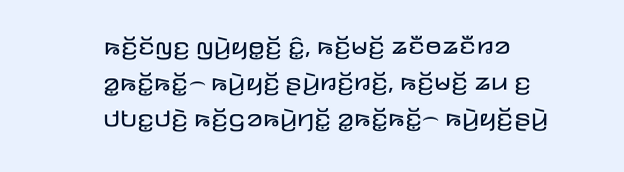ꤒꤢꤩ꤬ꤢꤩꤜꤢ꤬ ꤜꤣꤧ꤬ꤟꤥ꤭ꤢꤩ꤬ ꤢꤨ꤭, ꤒꤢꤩ꤬ꤗꤢꤩ꤬ ꤘꤢꤪꤥꤘꤢꤪꤙꤤ ꤤ꤭ꤒꤢꤩ꤭ꤒꤢꤩ꤭꤮ ꤒꤣꤧ꤬ꤟꤢꤩ꤬ ꤔꤣꤧ꤬ꤙꤢꤩ꤬ꤙꤢꤩ꤬, ꤒꤢꤩ꤬ꤗꤢꤩ꤬ ꤘꤣ ꤢ꤬ ꤓꤝꤢ꤭ꤓꤢꤧ꤬ ꤒꤢꤩ꤬ꤞꤤꤒꤣꤧ꤬ꤚꤢꤩ꤭ ꤤ꤭ꤒꤢꤩ꤭ꤒꤢꤩ꤭꤮ ꤒꤣꤧ꤬ꤟꤢꤩ꤬ꤔꤣꤧ꤬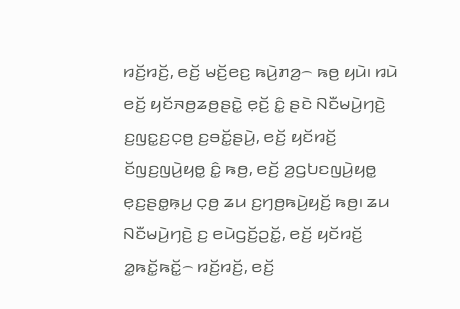ꤙꤢꤩ꤬ꤙꤢꤩ꤬, ꤕꤢꤩ꤬ ꤗꤢꤩ꤬ꤕꤢ꤬ ꤒꤣꤧ꤬ꤊꤤ꤬꤮ ꤒꤥ꤬ ꤟꤣꤧ꤯ ꤙꤣꤧ ꤕꤢꤩ꤬ ꤟꤢꤩꤏꤥ꤬ꤘꤥ꤬ꤔꤢꤧ꤭ ꤕ꤫ꤢꤩ꤬ ꤢꤨ꤭ ꤔꤢꤧ ꤡꤢꤪꤗꤣꤧ꤬ꤚꤢꤧ꤬ ꤢ꤬ꤜꤢ꤭ꤢ꤬ꤍ꤫ꤥ꤬ ꤢ꤬ꤋꤢꤩ꤭ꤔꤣꤧ꤬, ꤕꤢꤩ꤬ ꤟꤢꤩꤙꤢꤩ꤬ ꤢꤩꤜꤢ꤬ꤜꤣꤧ꤬ꤟꤥ꤭ ꤢꤨ꤭ ꤒꤥ꤬, ꤕꤢꤩ꤬ ꤤ꤬ꤞꤝꤢꤜꤣꤧ꤬ꤟꤥ꤭ ꤕ꤫ꤢ꤬ꤔꤥ꤭ꤒ꤫ꤣ꤬ ꤍ꤫ꤥ꤬ ꤘꤣ ꤢ꤬ꤚꤥ꤬ꤒꤣꤧ꤬ꤟꤢꤩ꤬ ꤒꤥ꤬꤯ ꤘꤣ ꤡꤢꤪꤗꤣꤧ꤬ꤚꤢꤧ꤬ ꤢ꤬ ꤕꤣꤧꤞꤢꤩ꤬ꤑꤢꤩ꤭, ꤕꤢꤩ꤬ ꤟꤢꤩꤙꤢꤩ꤬ ꤤ꤭ꤒꤢꤩ꤭ꤒꤢꤩ꤭꤮ ꤙꤢꤩ꤬ꤙꤢꤩ꤬, ꤕꤢꤩ꤬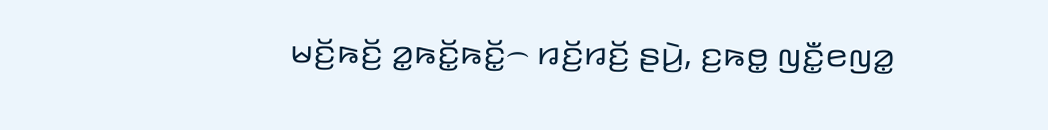ꤗꤢꤩ꤬ꤒꤢꤩ꤬ ꤤ꤭ꤒꤢꤩ꤭ꤒꤢꤩ꤭꤮ ꤙꤢꤩ꤬ꤙꤢꤩ꤬ ꤔꤣꤧ꤬, ꤢ꤬ꤒꤥ꤭ ꤜꤢꤪ꤭ꤕꤜꤤ꤭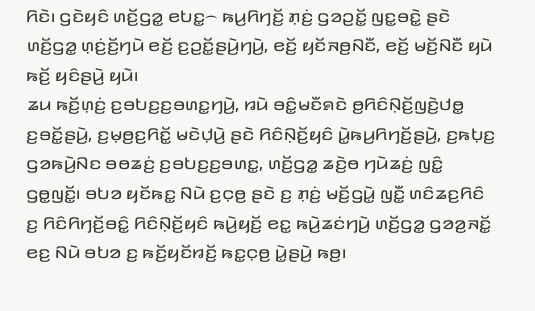ꤖꤢꤧ꤯ ꤞꤢꤧꤟꤢꤨ ꤛꤢꤩ꤬ꤞꤤ꤭ ꤕꤝꤢ꤭꤮ ꤒꤣ꤬ꤖꤚꤢꤩ꤬ ꤊ꤫ꤢꤦ꤬ ꤞꤤꤑꤢꤩ꤭ ꤜꤢ꤭ꤋꤢꤧ꤭ ꤔꤢꤧ ꤛꤢꤩ꤬ꤞꤤ꤭ ꤛ꤫ꤢꤦ꤬ꤢꤩ꤬ꤚꤣꤧ ꤕꤢꤩ꤬ ꤢ꤬ꤑꤢꤩ꤭ꤔꤣꤧ꤬ꤚꤣꤧ꤬, ꤕꤢꤩ꤬ ꤟꤢꤩꤏꤥ꤬ꤡꤢꤪ, ꤕꤢꤩ꤬ ꤗꤢꤩ꤬ꤡꤢꤪ ꤟꤣꤧ ꤒꤢꤩ꤬ ꤟꤢꤨꤔꤣꤧ꤬ ꤟꤣꤧ꤯
ꤘꤣ ꤒꤢꤩ꤬ꤛ꤫ꤢꤦ꤬ ꤢ꤬ꤋꤝꤢ꤬ꤢ꤬ꤋꤛꤢ꤭ꤚꤣꤧ꤬, ꤙꤣꤧ ꤋꤢꤨ꤭ꤗꤢꤪꤎꤢꤧ ꤥ꤬ꤖꤢꤨꤡ꤫ꤢꤩ꤬ꤜꤢꤧ꤬ꤓꤥ꤭ ꤢ꤬ꤋꤢꤩ꤭ꤔꤣꤧ꤬, ꤢ꤬ꤗ꤫ꤥ꤬ꤢ꤬ꤖꤢꤩ꤭ ꤗꤢꤧꤓ꤫ꤣꤧ꤬ ꤔꤢꤧ ꤖꤢꤨꤡ꤫ꤢꤩ꤬ꤟꤢꤨ ꤣꤧ꤭ꤒꤣ꤬ꤖꤚꤢꤩ꤬ꤔꤣꤧ꤬, ꤢ꤬ꤒꤝ꤫ꤢ꤬ ꤞꤤꤒꤣꤧ꤬ꤡꤢ ꤋꤥꤘꤢꤦ꤬ ꤢ꤬ꤋꤝꤢ꤬ꤢ꤬ꤋꤛꤢ꤭, ꤛꤢꤩ꤬ꤞꤤ꤭ ꤘꤢꤧ꤬ꤥ ꤚꤣꤧꤘꤢꤦ꤬ ꤜꤢꤨ꤭ ꤞꤥ꤭ꤜꤢꤩ꤭꤯ ꤋꤝꤤ ꤟꤢꤩꤒꤢ꤭ ꤡꤣꤧ ꤢ꤬ꤍ꤫ꤥ꤬ ꤔꤢꤧ ꤢ꤬ ꤊ꤫ꤢꤦ꤬ ꤗꤢꤩ꤬ꤞꤣꤧ꤭ ꤜꤢꤪ꤭ ꤛꤢꤨꤘꤢ꤬ꤖꤢꤨ ꤢ꤬ ꤖꤢꤨꤖꤚꤢꤩ꤬ꤋꤢꤨ꤭ ꤖꤢꤨꤡ꤫ꤢꤩ꤬ꤟꤢꤨ ꤒꤣꤧ꤬ꤟꤢꤩ꤬ ꤕꤢ꤭ ꤒꤣꤧ꤬ꤘꤢꤦꤚꤣꤧ꤬ ꤛꤢꤩ꤬ꤞꤤ꤭ ꤞꤤꤤ꤬ꤏꤢꤩ꤭ ꤕꤢ꤬ ꤡꤣꤧ ꤋꤝꤤ ꤢ꤬ ꤒꤢꤩ꤬ꤟꤢꤩꤙꤢꤩ꤬ ꤒꤢ꤭ꤍ꤫ꤥ꤬ ꤣꤧ꤭ꤔꤣꤧ꤬ ꤒꤥ꤬꤯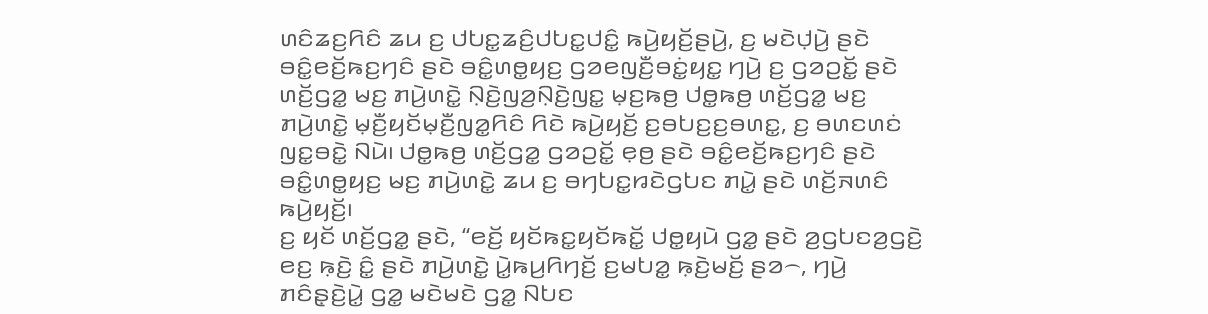ꤛꤢꤨꤘꤢ꤬ꤖꤢꤨ ꤘꤣ ꤢ꤬ ꤓꤝꤢ꤭ꤘꤢꤨ꤬ꤓꤝꤢ꤭ꤓꤢꤨ꤭ ꤒꤣꤧ꤬ꤟꤢꤩ꤬ꤔꤣꤧ꤬, ꤢ꤬ ꤗꤢꤧꤓ꤫ꤣꤧ꤬ ꤔꤢꤧ ꤋꤢꤨ꤭ꤕꤢꤩ꤬ꤒꤢ꤬ꤚꤢꤨ ꤔꤢꤧ ꤋꤢꤨ꤭ꤛꤥ꤭ꤟꤢ꤬ ꤞꤤꤕꤜꤢꤪ꤬ꤋꤢꤦ꤭ꤟꤢ꤭ ꤚꤣꤧ꤬ ꤢ꤬ ꤞꤤꤑꤢꤩ꤭ ꤔꤢꤧ ꤛꤢꤩ꤬ꤞꤤ꤭ ꤗꤢ꤬ ꤊꤣꤧ꤬ꤛꤢꤧ꤭ ꤡ꤫ꤢꤧ꤬ꤜꤤ꤬ꤡ꤫ꤢꤧ꤬ꤜꤢ꤭ ꤗ꤫ꤢ꤬ꤒꤥ꤬ ꤓꤥ꤭ꤒꤥ꤬ ꤛꤢꤩ꤬ꤞꤤ꤭ ꤗꤢ꤬ ꤊꤣꤧ꤬ꤛꤢꤧ꤭ ꤗ꤫ꤢꤪ꤬ꤟꤢꤩꤗ꤫ꤢꤪ꤬ꤜꤤ꤭ꤖꤢꤨ ꤖꤢꤧ ꤒꤣꤧ꤬ꤟꤢꤩ꤬ ꤢ꤬ꤋꤝꤢ꤬ꤢ꤬ꤋꤛꤢ꤭, ꤢ꤬ ꤋꤛꤢꤛꤢꤦ ꤜꤢ꤭ꤋꤢꤧ꤭ ꤡꤣꤧ꤯ ꤓꤥ꤭ꤒꤥ꤬ ꤛꤢꤩ꤬ꤞꤤ꤭ ꤞꤤꤑꤢꤩ꤭ ꤕ꤫ꤥ꤬ ꤔꤢꤧ ꤋꤢꤨ꤭ꤕꤢꤩ꤬ꤒꤢ꤬ꤚꤢꤨ ꤔꤢꤧ ꤋꤢꤨ꤭ꤛꤥ꤭ꤟꤢ꤬ ꤗꤢ꤬ ꤊꤣꤧ꤬ꤛꤢꤧ꤭ ꤘꤣ ꤢ꤬ ꤋꤚꤝꤢ꤭ꤙꤢꤧꤞꤝꤢ ꤊꤣꤧ꤭ ꤔꤢꤧ ꤛꤢꤩ꤬ꤏꤛꤢꤨ ꤒꤣꤧ꤬ꤟꤢꤩ꤬꤯
ꤢ꤬ ꤟꤢꤩ ꤛꤢꤩ꤬ꤞꤤ꤭ ꤔꤢꤧ, “ꤕꤢꤩ꤬ ꤟꤢꤩꤒꤢ꤭ꤟꤢꤩꤒꤢꤩ꤭ ꤓꤥ꤭ꤟꤣꤧ ꤞꤤ꤭ ꤔꤢꤧ ꤤ꤬ꤞꤝꤢꤤ꤬ꤞꤢꤧ꤬ ꤕꤢ꤬ ꤒ꤫ꤢꤧ꤬ ꤢꤨ꤭ ꤔꤢꤧ ꤊꤣꤧ꤬ꤛꤢꤧ꤭ ꤣꤧ꤭ꤒꤣ꤬ꤖꤚꤢꤩ꤬ ꤢ꤬ꤗꤝꤤ꤭ ꤒ꤫ꤢꤧ꤬ꤗꤢꤩ꤬ ꤔꤤ꤮, ꤚꤣꤧ꤬ ꤊꤢꤨꤔ꤫ꤢꤧ꤬ꤣꤧ꤭ ꤞꤤ꤭ ꤗꤢꤧꤗꤢꤧ ꤞꤤ꤭ ꤡꤝꤢ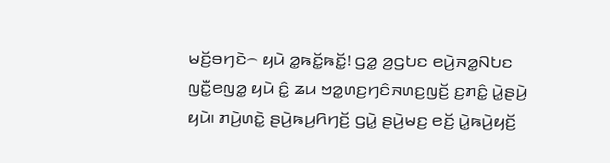ꤗꤢꤩ꤬ꤋꤚꤢꤧ꤮ ꤟꤣꤧ ꤤ꤭ꤒꤢꤩ꤭ꤒꤢꤩ꤭! ꤞꤤ꤭ ꤤ꤬ꤞꤝꤢ ꤕꤣꤧ꤬ꤏꤤ꤭ꤡꤝꤢ ꤜꤢꤪ꤭ꤕꤜꤤ꤭ ꤟꤣꤧ ꤢꤨ꤭ ꤘꤣ ꤠꤤ꤭ꤛꤢ꤬ꤚꤢꤨꤏꤛꤢ꤬ꤜꤢꤩ꤬ ꤢ꤬ꤊꤢꤨ꤭ ꤣꤧ꤭ꤔꤣꤧ꤬ ꤟꤣꤧ꤯ ꤊꤣꤧ꤬ꤛꤢꤧ꤭ ꤔꤣꤧ꤬ꤒꤣ꤬ꤖꤚꤢꤩ꤬ ꤞꤣꤧ꤭ ꤔꤣꤧ꤬ꤗꤢ꤬ ꤕꤢꤩ꤬ ꤣꤧ꤭ꤒꤣꤧ꤬ꤟꤢꤩ꤬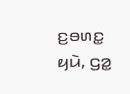ꤢ꤬ꤋꤛꤢ꤭ ꤟꤣꤧ, ꤞꤤ꤭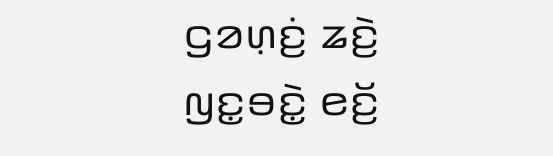ꤞꤤꤛ꤫ꤢꤦ꤬ ꤘꤢꤧ꤬ ꤜꤢ꤭ꤋꤢꤧ꤭ ꤕꤢꤩ꤬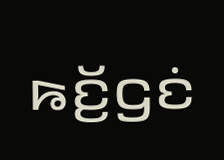ꤒꤢꤩ꤬ꤞꤢꤦ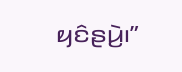ꤟꤢꤨꤔꤣꤧ꤬꤯”